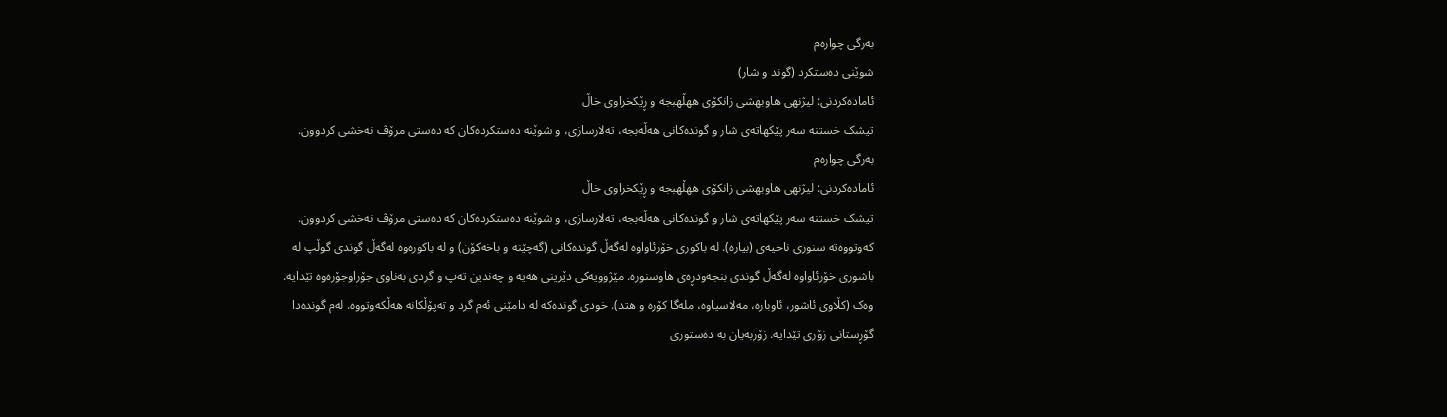بەرگی چوارەم
شوێنی دەستکرد (گوند و شار)
ئامادەکردنی: لیژنهی هاوبهشی زانكۆی ههڵهبجه و ڕێكخراوی خاڵ
تیشک خستنە سەر پێکهاتەی شار و گوندەکانی هەڵەبجە، تەلارسازی، و شوێنە دەستکردەکان کە دەستی مرۆڤ نەخشی کردوون.
بەرگی چوارەم
ئامادەکردنی: لیژنهی هاوبهشی زانكۆی ههڵهبجه و ڕێكخراوی خاڵ
تیشک خستنە سەر پێکهاتەی شار و گوندەکانی هەڵەبجە، تەلارسازی، و شوێنە دەستکردەکان کە دەستی مرۆڤ نەخشی کردوون.
کەوتووەتە سنوری ناحیەی (بیارە). لە باکوری خۆرئاواوە لەگەڵ گوندەکانی (گەچێنە و باخەکۆن) و لە باکورەوە لەگەڵ گوندی گوڵپ لە باشوری خۆرئاواوە لەگەڵ گوندی بنجەودڕەی هاوسنورە. مێژوویەکی دێرینی هەیە و چەندین تەپ و گردی بەناوی جۆراوجۆرەوە تێدایە. وەک (کڵاوی ئاشور، ئاوبارە، مەلاسیاوە، ملەگا کۆرە و هتد). خودی گوندەکە لە دامێنی ئەم گرد و تەپۆڵکانە هەڵکەوتووە. لەم گوندەدا گۆڕستانی زۆری تێدایە. زۆربەیان بە دەستوری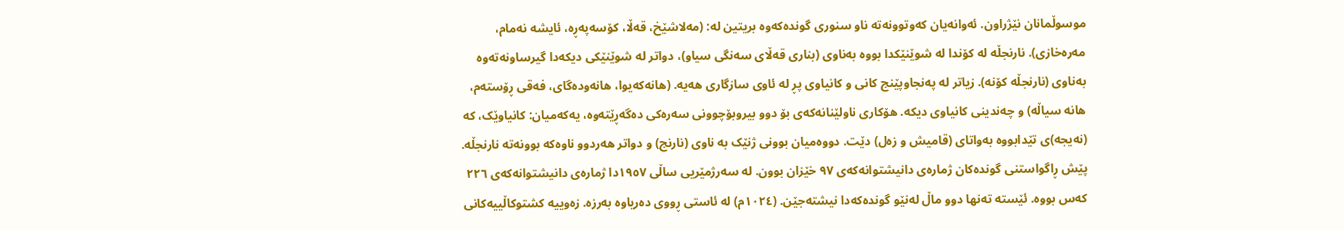موسوڵمانان نێژراون. ئەوانەیان کەوتوونەتە ناو سنوری گوندەکەوە بریتین لە: (مەلاشێخ، قەڵا، کۆسەپەڕە، ئایشە نەمام، مەرەخازی). نارنجڵە لە کۆندا لە شوێنێکدا بووە بەناوی (بناری قەڵای سەنگی سیاو)، دواتر لە شوێنێکی دیکەدا گیرساونەتەوە بەناوی (نارنجڵە کۆنە). زیاتر لە پەنجاوپێنج کانی و کانیاوی پڕ لە ئاوی سازگاری هەیە. (هانەکەیوا، هانەودەگای، فەقی ڕۆستەم، هانە سیاڵە) و چەندینی کانیاوی دیکە. هۆکاری ناولێنانەکەی بۆ دوو بیروبۆچوونی سەرەکی دەگەڕێتەوە، یەکەمیان: کانیاوێک، کە (نەیجە)ی تێدابووە بەواتای (قامیش و زەل) دێت. دووەمیان بوونی ژنێک بە ناوی (نارنج) و دواتر هەردوو ناوەکە بوونەتە نارنجڵە. پێش ڕاگواستنی گوندەکان ژمارەی دانیشتوانەکەی ٩٧ خێزان بوون. لە سەرژمێریی ساڵی ١٩٥٧دا ژمارەی دانيشتوانەکەى ٢٢٦ کەس بووە. ئێستە تەنها دوو ماڵ لەنێو گوندەکەدا نیشتەجێن. (١٠٢٤م) لە ئاستی ڕووی دەریاوە بەرزە. زەوییە کشتوکاڵییەکانی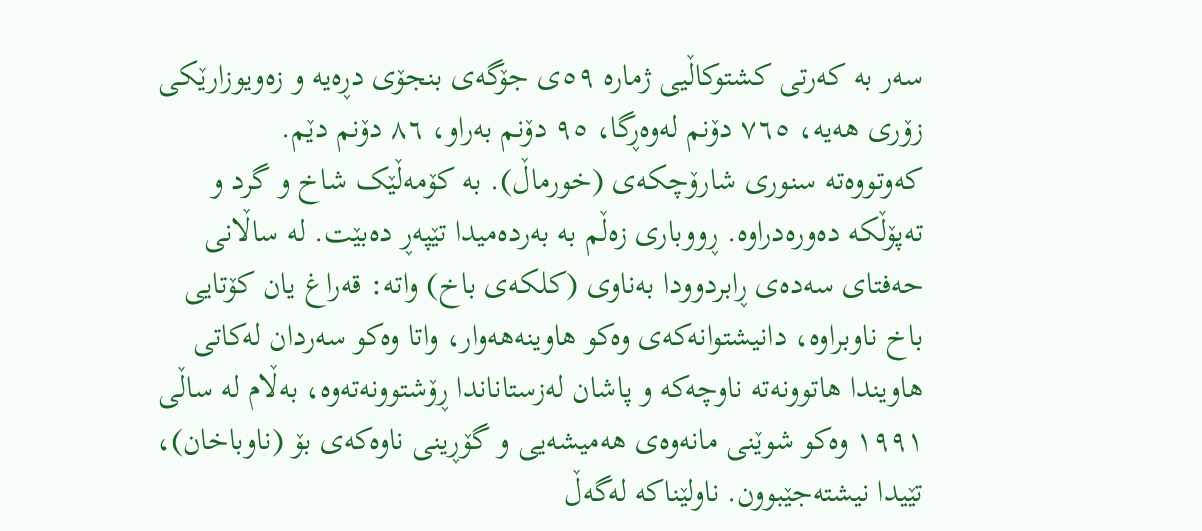سەر بە کەرتی کشتوکاڵیی ژمارە ٥٩ی جۆگەی بنجۆی دڕەیە و زەویوزارێکی زۆری هەیە، ٧٦٥ دۆنم لەوەڕگا، ٩٥ دۆنم بەراو، ٨٦ دۆنم دێم.
کەوتووەتە سنوری شارۆچکەی (خورماڵ). بە کۆمەڵێک شاخ و گرد و تەپۆڵکە دەورەدراوه. ڕووباری زەڵم به بەردەمیدا تێپەڕ دەبێت. له ساڵانی حەفتای سەدەی ڕابردوودا بەناوی (کلکەی باخ) واتە: قەراغ یان کۆتایی باخ ناوبراوە، دانیشتوانەکەی وەکو هاوینەهەوار، واتا وەکو سەردان لەکاتی هاویندا هاتوونەتە ناوچەکه و پاشان لەزستاناندا ڕۆشتوونەتەوه، بەڵام لە ساڵی ١٩٩١ وەکو شوێنی مانەوەی هەمیشەیی و گۆڕینی ناوەکەی بۆ (ناوباخان)، تێیدا نیشتەجێبوون. ناولێناکە لەگەڵ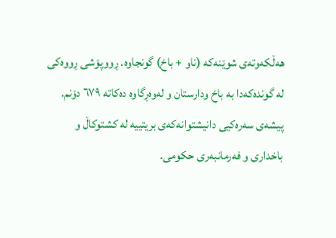هەڵکەوتەی شوێنەکە (ناو + باخ) گونجاوە. ڕووپۆشی ڕووەکی لە گوندەکەدا به باخ ودارستان و لەوەڕگاوە دەکاتە ٦٧٩ دۆنم. پیشەی سەرەکیی دانیشتوانەکەی بریتییە لە کشتوکاڵ و باخداری و فەرمانبەری حکومی.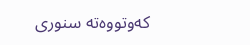کەوتووەتە سنوری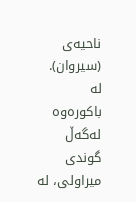ناحیەی (سیروان). لە باکورەوە لەگەڵ گوندی میراولی، لە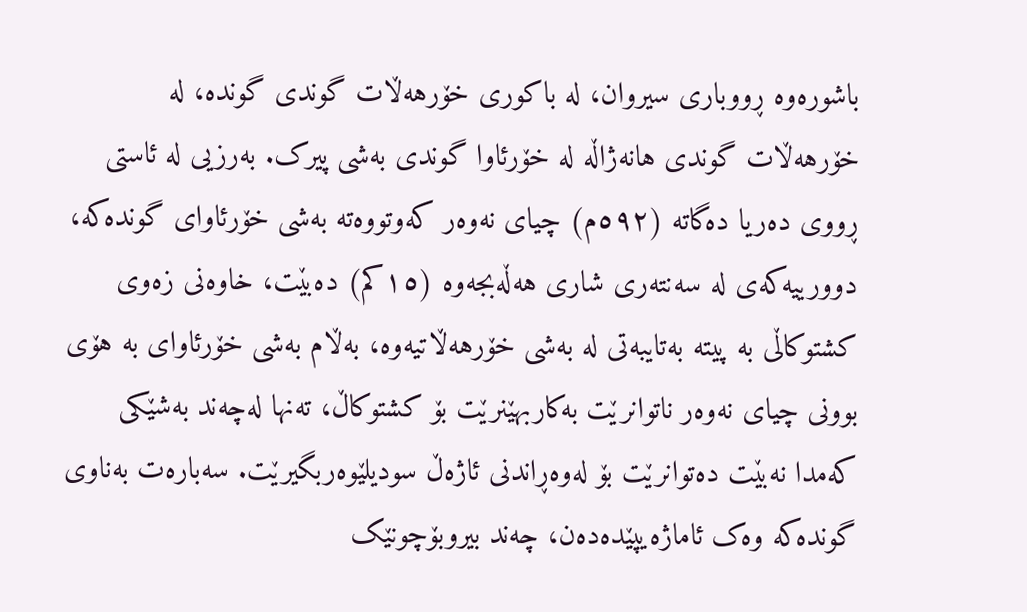باشورەوە ڕووباری سیروان، لە باکوری خۆرهەڵات گوندی گونده، لە خۆرهەڵات گوندی هانەژاڵە لە خۆرئاوا گوندی بەشی پیرک. بەرزیی لە ئاستی ڕووی دەریا دەگاتە (٥٩٢م) چیای نەوەر کەوتووەتە بەشی خۆرئاوای گوندەکە، دوورییەکەی له سەنتەری شاری هەڵەبجەوه (١٥کم) دەبێت، خاوەنی زەوی کشتوکاڵی بە پیتە بەتایبەتی لە بەشی خۆرهەڵاتیەوه، بەڵام بەشی خۆرئاوای بە هۆی بوونی چیای نەوەر ناتوانرێت بەکاربهێنرێت بۆ کشتوکاڵ، تەنها لەچەند بەشێکی کەمدا نەبێت دەتوانرێت بۆ لەوەڕاندنی ئاژەڵ سودیلێوەربگیرێت. سەبارەت بەناوی گوندەکە وەک ئاماژەیپێدەدەن، چەند بیروبۆچونێک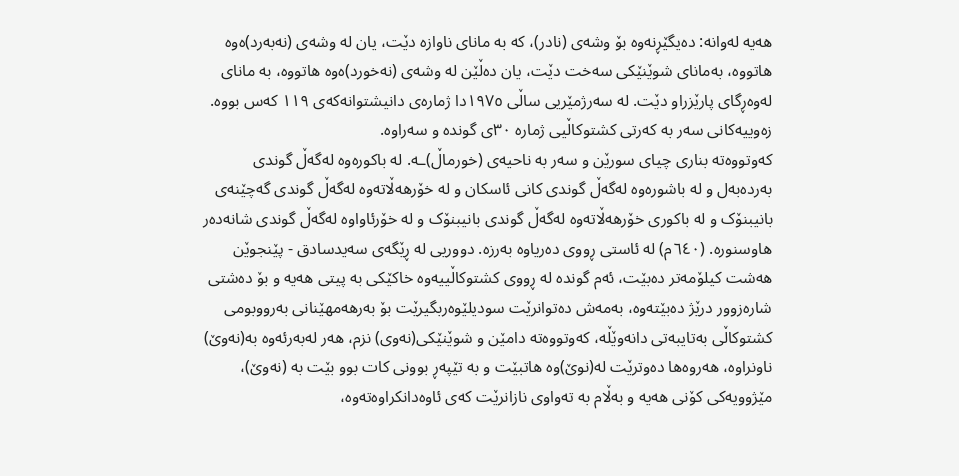هەیە لەوانه: دەیگێڕنەوە بۆ وشەی (نادر)، که بە مانای ناوازە دێت، یان لە وشەی (نەبەرد)ەوە هاتووە، بەمانای شوێنێکی سەخت دێت، یان دەڵێن لە وشەی (نەخورد)ەوه هاتووه، به مانای لەوەڕگای پارێزراو دێت. لە سەرژمێریی ساڵی ١٩٧٥دا ژمارەی دانیشتوانەکەی ١١٩ کەس بووە. زەوییەکانی سەر بە کەرتی کشتوکاڵیی ژمارە ٣٠ی گوندە و سەراوە.
کەوتووەتە بناری چیای سورێن و سەر بە ناحیەی (خورماڵ)ـە. لە باکورەوە لەگەڵ گوندی بەردەبەل و لە باشورەوە لەگەڵ گوندی کانی ئاسکان و لە خۆرهەڵاتەوە لەگەڵ گوندی گەچێنەی بانیبنۆک و لە باکوری خۆرهەڵاتەوە لەگەڵ گوندی بانیبنۆک و لە خۆرئاواوە لەگەڵ گوندی شانەدەر هاوسنورە. (٦٤٠م) لە ئاستی ڕووی دەریاوە بەرزە. دووریی لە ڕێگەی سەیدسادق - پێنجوێن هەشت کیلۆمەتر دەبێت، ئەم گوندە لە ڕووی کشتوکاڵییەوە خاکێکی به پیتی هەیە و بۆ دەشتی شارەزوور درێژ دەبێتەوە، بەمەش دەتوانرێت سودیلێوەربگیرێت بۆ بەرهەمهێنانی بەرووبومی کشتوکاڵی بەتایبەتی دانەوێڵە، کەوتووەتە دامێن و شوێنێکی(نەوی) نزم، هەر لەبەرئەوە بە(نەوێ) ناونراوه، هەروەها دەوترێت لە(نوێ)وە هاتبێت و بە تێپەڕ بوونی کات بوو بێت بە (نەوێ)، مێژوویەکی کۆنی هەیە و بەڵام به تەواوی نازانرێت کەی ئاوەدانکراوەتەوە،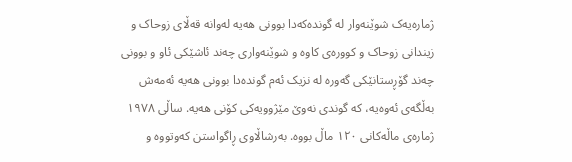ژمارەیەک شوێنەوار لە گوندەکەدا بوونی هەیە لەوانە قەڵای زوحاک و زیندانی زوحاک و کوورەی کاوه و شوێنەواری چەند ئاشێکی ئاو و بوونی چەند گۆڕستانێکی گەورە لە نزیک ئەم گوندەدا بوونی هەیە ئەمەش بەڵگەی ئەوەیە، کە گوندی نەوێ مێژوویەکی کۆنی هەیه. ساڵی ١٩٧٨ ژمارەی ماڵەکانی ١٢٠ ماڵ بووە. بەرشاڵاوی ڕاگواستن کەوتووە و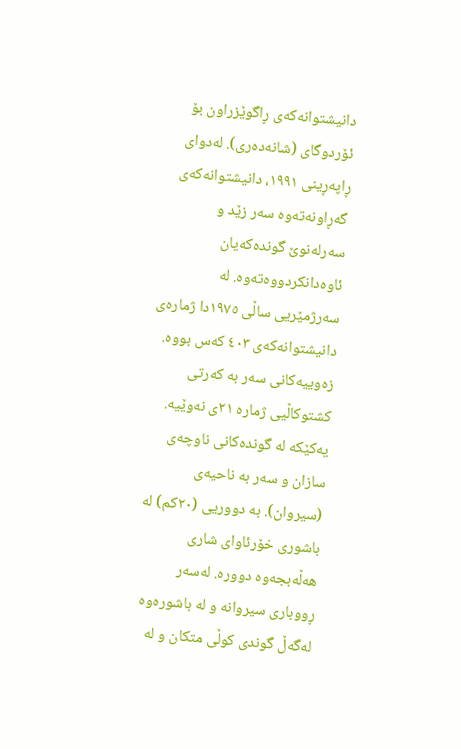دانیشتوانەکەی ڕاگوێزراون بۆ ئۆردوگای (شانەدەری). لەدوای ڕاپەڕینی ١٩٩١، دانیشتوانەکەی گەڕاونەتەوە سەر زێد و سەرلەنوێ گوندەکەیان ئاوەدانکردووەتەوە. لە سەرژمێریی ساڵی ١٩٧٥دا ژمارەی دانیشتوانەکەی ٤٠٣ کەس بووە. زەوییەکانی سەر بە کەرتی کشتوکاڵیی ژمارە ٢١ی نەوێیە.
یەکێکە لە گوندەکانی ناوچەی سازان و سەر بە ناحیەی (سیروان). بە دووریی (٢٠کم) لە باشوری خۆرئاوای شاری هەڵەبجەوە دوورە. لەسەر ڕووباری سیروانە و لە باشورەوە لەگەڵ گوندی کوڵی متکان و لە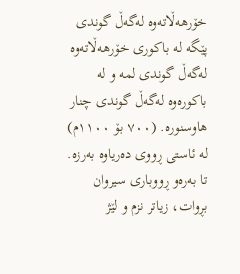خۆرهەڵاتەوە لەگەڵ گوندی پێگە لە باکوری خۆرهەڵاتەوە لەگەڵ گوندی لمە و لە باکورەوە لەگەڵ گوندی چنار هاوسنورە. (٧٠٠ بۆ ١١٠٠م) لە ئاستی ڕووی دەریاوە بەرزە. تا بەرەو ڕووباری سیروان بڕوات، زیاتر نزم و لێژ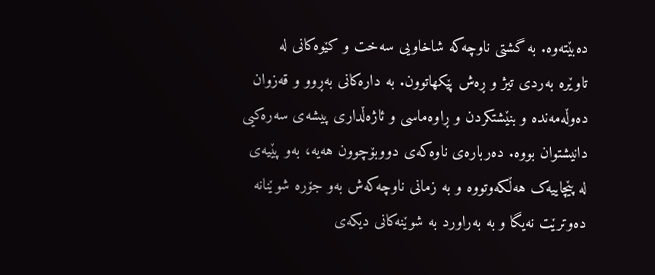دەبێتەوە. بە گشتی ناوچەکە شاخاویی سەخت و کێوەکانی لە تاوێرە بەردی تیژ و ڕەش پێکهاتوون. بە دارەکانی بەڕوو و قەزوان دەوڵەمەندە و بنێشتکردن و ڕاوەماسی و ئاژەڵداری پیشەی سەرەکیی دانیشتوان بووە. دەربارەی ناوەکەی دووبۆچوون هەیە، بەو پێیەی لە پێچاییەک هەڵکەوتووە و بە زمانی ناوچەکەش بەو جۆرە شوێنانە دەوترێت نەیگا و بە بەراورد بە شوێنەکانی دیکەی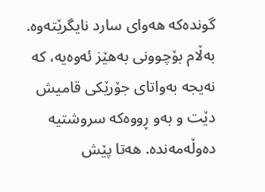گوندەکە هەوای سارد نایگرێتەوە. بەڵام بۆچوونی بەهێز ئەوەیە، کە نەیجە بەواتای جۆرێکی قامیش دێت و بەو ڕووەکە سروشتیە دەوڵەمەندە. هەتا پێش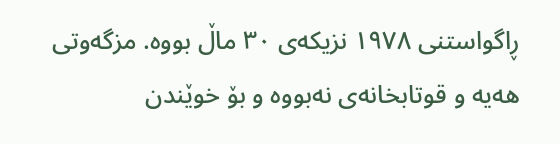ڕاگواستنی ١٩٧٨ نزیکەی ٣٠ ماڵ بووە. مزگەوتی هەیە و قوتابخانەی نەبووە و بۆ خوێندن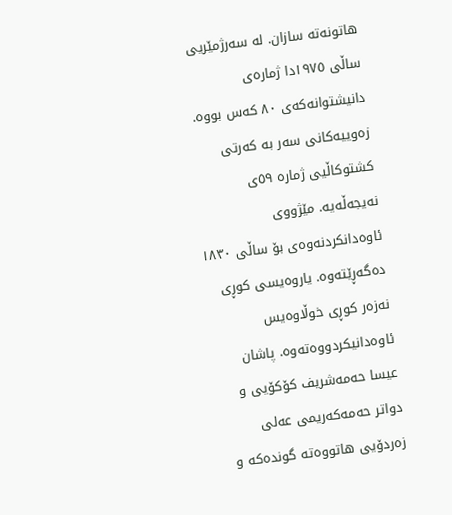هاتونەتە سازان. لە سەرژمێریی ساڵی ١٩٧٥دا ژمارەی دانیشتوانەکەی ٨٠ کەس بووە. زەوییەکانی سەر بە کەرتی کشتوکاڵیی ژمارە ٥٩ی نەیجەڵەیە. مێژووی ئاوەدانکردنەوەی بۆ ساڵی ١٨٣٠ دەگەڕێتەوە. یاروەیسی کوڕی نەزەر کوڕی خوڵاوەیس ئاوەدانیکردووەتەوە. پاشان عیسا حەمەشریف کۆکۆیی و دواتر حەمەکەریمی عەلی زەردۆیی هاتووەتە گوندەکە و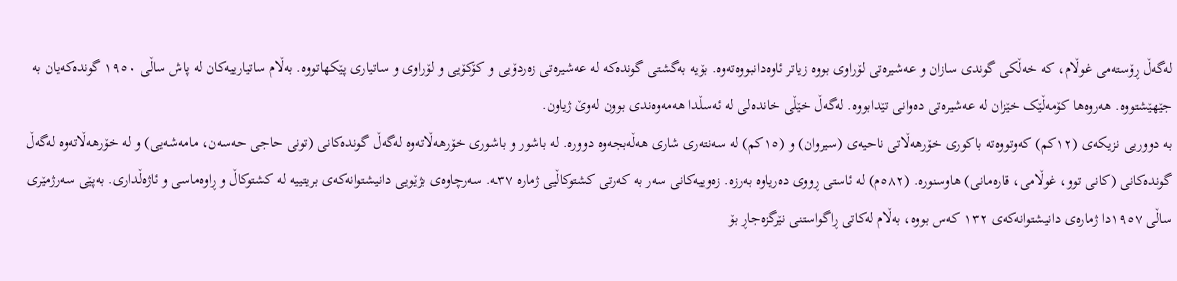لەگەڵ ڕۆستەمی غوڵام، کە خەڵکی گوندی سازان و عەشیرەتی لۆراوی بووە زیاتر ئاوەدانبووەتەوە. بۆیە بەگشتی گوندەکە لە عەشیرەتی زەردۆیی و کۆکۆیی و لۆراوی و ساتیاری پێکهاتووە. بەڵام ساتیارییەکان لە پاش ساڵی ١٩٥٠ گوندەکەیان بە جێهێشتووە. هەروەها کۆمەڵێک خێزان لە عەشیرەتی دەوانی تێدابووە. لەگەڵ خێڵی خاندەلی لە ئەسڵدا هەمەوەندی بوون لەوێ ژیاون.
بە دووریی نزیکەی (١٢کم) کەوتووەتە باکورى خۆرهەڵاتی ناحیەی (سيروان) و (١٥کم) لە سەنتەرى شارى هەڵەبجەوە دوورە. لە باشور و باشورى خۆرهەڵاتەوە لەگەڵ گوندەکانى (تونى حاجى حەسەن، مامەشەيى) و لە خۆرهەڵاتەوە لەگەڵ گوندەکانى (کانى توو، غوڵامى، قارەمانى) هاوسنورە. (٥٨٢م) لە ئاستى ڕووى دەرياوە بەرزە. زەوییەکانی سەر بە کەرتی کشتوکاڵیی ژمارە ٣٧ـە. سەرچاوەى بژێویى دانيشتوانەکەی بريتيیە لە کشتوکاڵ و ڕاوەماسى و ئاژەڵدارى. بەپێى سەرژمێرى ساڵى ١٩٥٧دا ژمارەی دانیشتوانەکەی ١٣٢ کەس بووە، بەڵام لەکاتى ڕاگواستنى نێرگزەجاڕ بۆ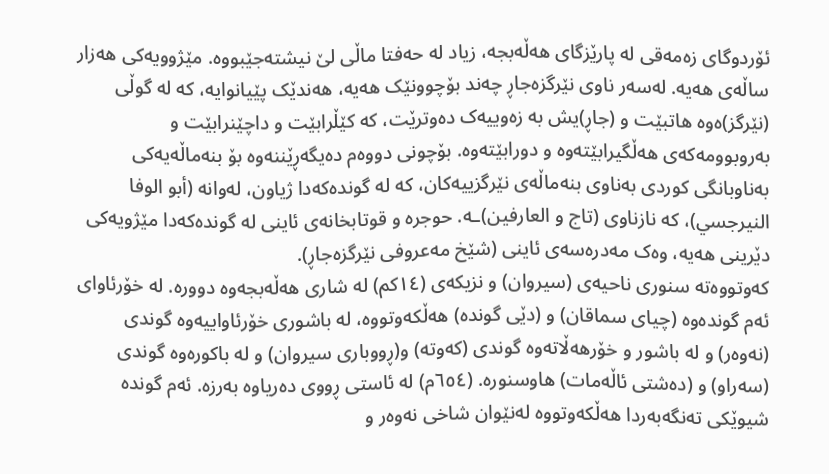ئۆردوگاى زەمەقى لە پارێزگاى هەڵەبجە، زياد لە حەفتا ماڵی لێ نیشتەجێبووە. مێژوویەکی هەزار ساڵەی هەیە. لەسەر ناوى نێرگزەجاڕ چەند بۆچوونێک هەیە، هەندێک پێیانوایە، کە لە گوڵی (نێرگز)ەوە هاتبێت و (جاڕ)يش بە زەوييەک دەوترێت، کە کێڵرابێت و داچێنرابێت و بەروبوومەکەى هەڵگيرابێتەوە و دورابێتەوە. بۆچونى دووەم دەیگەڕێننەوە بۆ بنەماڵەيەکى بەناوبانگى کوردى بەناوى بنەماڵەى نێرگزيیەکان، کە لە گوندەکەدا ژياون، لەوانە (أبو الوفا النيرجسي)، کە نازناوى (تاج و العارفين)ـە. حوجرە و قوتابخانەى ئاينى لە گوندەکەدا مێژويەکى دێرينى هەيە، وەک مەدرەسەی ئاینی (شێخ مەعروفى نێرگزەجاڕ).
کەوتووەتە سنوری ناحیەی (سیروان) و نزیکەی (١٤کم) لە شاری هەڵەبجەوە دوورە. لە خۆرئاوای ئەم گوندەوە (چیای سماقان) و (دێی گوندە) هەڵکەوتووە، لە باشوری خۆرئاواییەوە گوندی (نەوەر) و لە باشور و خۆرهەڵاتەوە گوندی (کەوتە) و(ڕووباری سیروان) و لە باکورەوە گوندی (سەراو) و (دەشتی ئاڵەمات) هاوسنورە. (٦٥٤م) لە ئاستی ڕووی دەریاوە بەرزە. ئەم گوندە شیوێکی تەنگەبەردا هەڵکەوتووە لەنێوان شاخی نەوەر و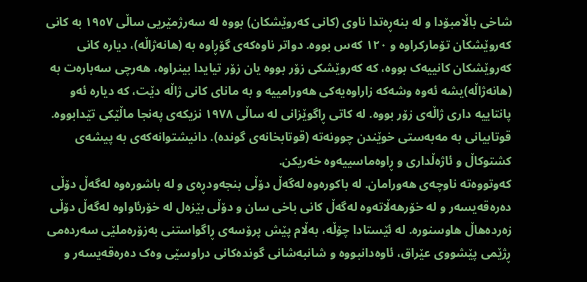شاخی باڵامبۆدا و لە بنەڕەتدا ناوی (کانی کەروێشکان) بووە لە سەرژمێریی ساڵی ١٩٥٧ بە کانی کەروێشکان تۆمارکراوە و ١٢٠ کەس بووە. دواتر ناوەکەی گۆڕاوە بە (هانەژاڵە)، دیارە کانی کەروێشکان کانییەک بووە، کە کەروێشکی زۆر بووە یان زۆر تیایدا بینراوە، هەرچی سەبارەت بە (هانەژاڵە)يشە ئەوە وشەکە زاراوەیەکی هەورامییە و بە مانای کانی ژاڵە دێت، کە دیارە ئەو پانتاییە داری ژاڵەی زۆر بووە. لە کاتی ڕاگوێزانی لە ساڵی ١٩٧٨ نزیکەی پەنجا ماڵێکی تێدابووە. قوتابیانی بە مەبەستی خوێندن چوونەتە (قوتابخانەی گوندە). دانیشتوانەکەى بە پیشەی کشتوکاڵ و ئاژەڵداری و ڕاوەماسییەوە خەریکن.
کەوتووەتە ناوچەی هەورامان. لە باکورەوە لەگەڵ دۆڵی بنجەودڕەی و لە باشورەوە لەگەڵ دۆڵی دەرەقەیسەر و لە خۆرهەڵاتەوە لەگەڵ کانی باخی سان و دۆڵی بێزەل لە خۆرئاواوە لەگەڵ دۆڵی زەردەهاڵ هاوسنورە. لە ئێستادا چۆڵە، بەڵام پێش پرۆسەی ڕاگواستنی بەزۆرەملێی سەردەمی ڕژێمی پێشووی عێراق، ئاوەدانبووە و شانبەشانی گوندەکانی دراوسێی وەک دەرەقەیسەر و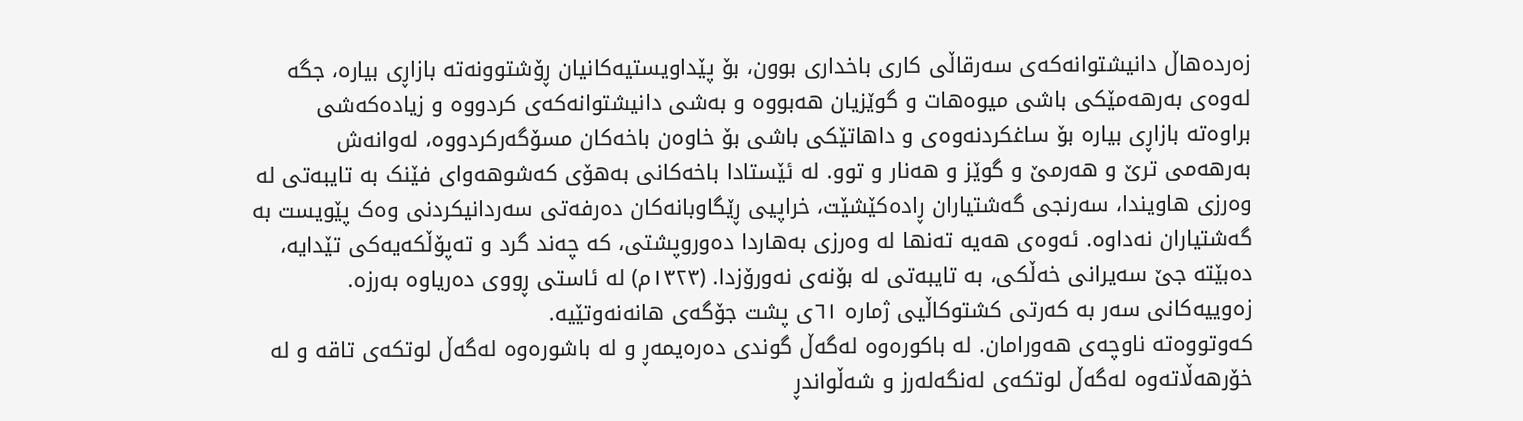زەردەهاڵ دانیشتوانەکەی سەرقاڵی کاری باخداری بوون، بۆ پێداویستیەکانیان ڕۆشتوونەتە بازاڕی بیارە، جگە لەوەی بەرهەمێکی باشی میوەهات و گوێزیان هەبووە و بەشی دانیشتوانەکەی کردووە و زیادەکەشی براوەتە بازاڕی بیارە بۆ ساغکردنەوەی و داهاتێکی باشی بۆ خاوەن باخەکان مسۆگەرکردووە، لەوانەش بەرهەمی ترێ و هەرمێ و گوێز و هەنار و توو. لە ئێستادا باخەکانی بەهۆی کەشوهەوای فێنک بە تایبەتی لە وەرزی هاویندا، سەرنجی گەشتیاران ڕادەکێشێت، خراپیی ڕێگاوبانەکان دەرفەتی سەردانیکردنی وەک پێویست بە گەشتیاران نەداوە. ئەوەی هەیە تەنها لە وەرزی بەهاردا دەوروپشتی، کە چەند گرد و تەپۆڵکەیەکی تێدایە، دەبێتە جێ سەیرانی خەڵکی، بە تایبەتی لە بۆنەی نەورۆزدا. (١٣٢٣م) لە ئاستی ڕووی دەریاوە بەرزە. زەوییەکانی سەر بە کەرتی کشتوکاڵیی ژمارە ٦١ی پشت جۆگەی هانەنەوتێیە.
کەوتووەتە ناوچەی هەورامان. لە باکورەوە لەگەڵ گوندی دەرەیمەڕ و لە باشورەوە لەگەڵ لوتکەی تاقە و لە خۆرهەڵاتەوە لەگەڵ لوتکەی لەنگەلەرز و شەڵواندڕ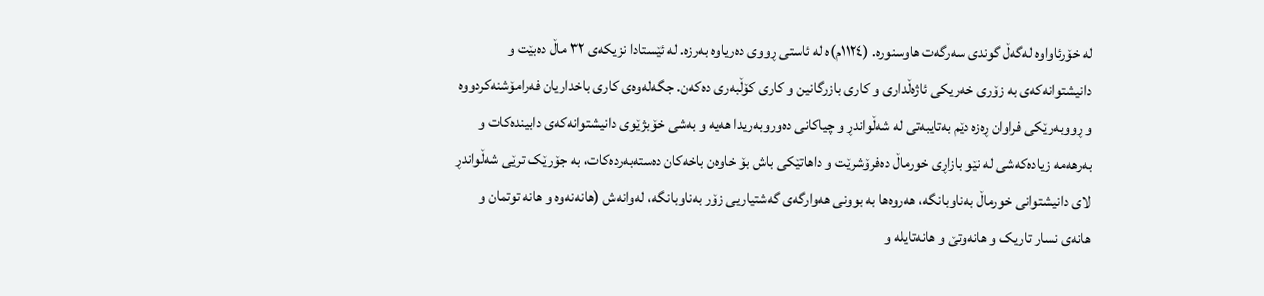لە خۆرئاواوە لەگەڵ گوندی سەرگەت هاوسنورە. (١١٢٤م)ە لە ئاستی ڕووی دەریاوە بەرزه. لە ئێستادا نزیکەی ٣٢ ماڵ دەبێت و دانیشتوانەکەی بە زۆری خەریکی ئاژەڵداری و کاری بازرگانین و کاری کۆڵبەری دەکەن. جگەلەوەی کاری باخداریان فەرامۆشنەکردووە و ڕووبەرێکی فراوان ڕەزە دێم بەتایبەتی لە شەڵواندڕ و چیاکانی دەوروبەريدا هەیە و بەشی خۆبژێوی دانیشتوانەکەی دابیندەکات و بەرهەمە زیادەکەشی لە نێو بازاڕی خورماڵ دەفرۆشرێت و داهاتێکی باش بۆ خاوەن باخەکان دەستەبەردەکات، بە جۆرێک ترێی شەڵواندڕ لای دانیشتوانی خورماڵ بەناوبانگە، هەروەها بە بوونی هەوارگەی گەشتیاریی زۆر بەناوبانگە، لەوانەش (هانەنەوە و هانە توتمان و هانەی نسار تاریک و هانەوتێ و هانەتایلە و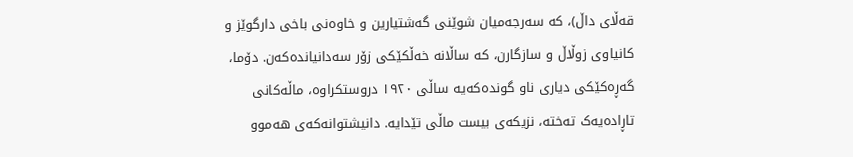قەڵای داڵ)، کە سەرجەمیان شوێنی گەشتیارین و خاوەنی باخی دارگوێز و کانیاوی زوڵاڵ و سازگارن، کە ساڵانە خەڵکێکی زۆر سەدانیاندەکەن. دۆما، گەڕەکێکی دیاری ناو گوندەکەیە ساڵی ١٩٢٠ دروستکراوە، ماڵەکانی تاڕادەیەک تەختە، نزیکەی بیست ماڵی تێدایە. دانیشتوانەکەی هەموو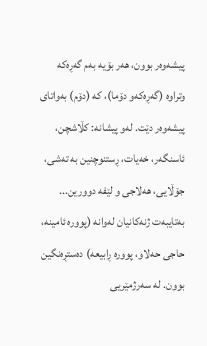پیشەوەر بوون، هەر بۆیە بەم گەڕەکە وتراوە (گەڕەکەو دۆما)، کە (دۆم) بەواتای پیشەوەر دێت. لەو پیشانە: کڵاشچن، ئاسنگەر، خەیات، ڕستنوچنین بە تەشی، جۆڵایی، هەلاجی و لێفە دوورین... بەتایبەت ژنەکانیان لەوانە (پوورە ئامینە، حاجی حەلاو، پوورە ڕابیعە) دەستڕەنگین بوون. لە سەرژمێریی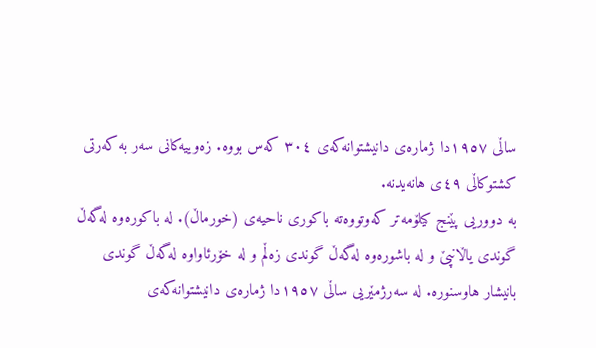ساڵی ١٩٥٧دا ژمارەی دانیشتوانەکەی ٣٠٤ کەس بووە. زەوییەکانی سەر بە کەرتی کشتوکاڵی ٤٩ی هانەیدنە.
بە دووریی پێنج کیلۆمەتر کەوتووەتە باکوری ناحیەی (خورماڵ). لە باکورەوە لەگەڵ گوندی یاڵانپێ و لە باشورەوە لەگەڵ گوندی زەڵم و لە خۆرئاواوە لەگەڵ گوندی بانیشار هاوسنورە. لە سەرژمێریی ساڵی ١٩٥٧دا ژمارەی دانیشتوانەکەی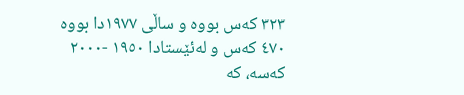٣٢٣ کەس بووە و ساڵی ١٩٧٧دا بووە ٤٧٠ کەس و لەئێستادا ١٩٥٠ -٢٠٠٠ کەسە، کە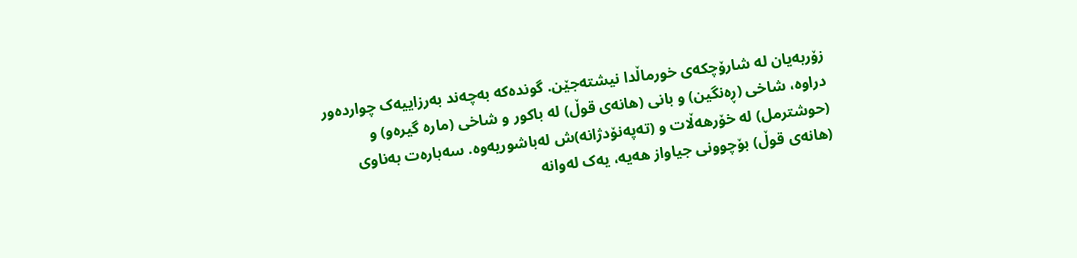زۆربەیان لە شارۆچکەی خورماڵدا نیشتەجێن. گوندەکە بەچەند بەرزاییەک چواردەور دراوە، شاخی (ڕەنگین) و بانی (هانەی قوڵ) لە باکور و شاخی (مارە گیرەو) و (حوشترمل) لە خۆرهەڵات و (تەپەنۆدژانە)ش لەباشوریەوە. سەبارەت بەناوی (هانەی قوڵ) بۆچوونی جیاواز هەیە، یەک لەوانە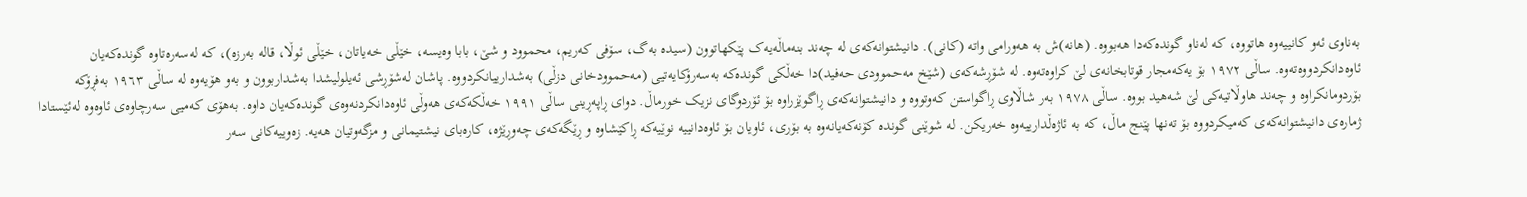بەناوی ئەو کانییەوە هاتووە، کە لەناو گوندەکەدا هەبووە. (هانە)ش بە هەورامی واتە (کانی). دانیشتوانەکەی لە چەند بنەماڵەیەک پێکهاتوون (سیدە بەگ، سۆفی کەریم، محموود و شێ، بابا وەیسە، خێڵی خەیاتان، خێڵی ئوڵا، قالە بەرزە)، کە لەسەرەتاوە گوندەکەیان ئاوەدانکردووەتەوە. ساڵی ١٩٧٢ بۆ یەکەمجار قوتابخانەی لێ کراوەتەوە. لە شۆڕشەکەی (شێخ مەحموودی حەفید)دا خەڵکی گوندەکە بەسەرۆکایەتیی (مەحموودخانی دزڵی) بەشدارییانکردووە. پاشان لەشۆڕشی ئەیلولیشدا بەشداربوون و بەو هۆیەوە لە ساڵی ١٩٦٣ بەفڕۆکە بۆردومانکراوە و چەند هاوڵاتیەکی لێ شەهید بووە. ساڵی ١٩٧٨ بەر شاڵاوی ڕاگواستن کەوتووە و دانیشتوانەکەی ڕاگوێزراوە بۆ ئۆردوگای نزیک خورماڵ. دوای ڕاپەڕینی ساڵی ١٩٩١ خەڵکەکەی هەوڵی ئاوەدانکردنەوەی گوندەکەیان داوە. بەهۆی کەمیی سەرچاوەی ئاوەوە لەئێستادا ژمارەی دانیشتوانەکەی کەمیکردووە بۆ تەنها پێنج ماڵ، کە بە ئاژەڵدارییەوە خەریکن. لە شوێنی گوندە کۆنەکەیانەوە بە بۆری، ئاویان بۆ ئاوەدانییە نوێیەکە ڕاکێشاوە و ڕێگەکەی چەوڕێژە، کارەبای نیشتیمانی و مزگەوتیان هەیە. زەوییەکانی سەر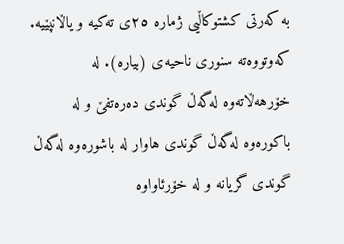بە کەرتی کشتوکاڵیی ژمارە ٢٥ی تەکیە و یاڵانپێیە.
کەوتووەتە سنوری ناحیەی (بیارە). له خۆرهەڵاتەوە لەگەڵ گوندی دەرەتفێ و له باکورەوە لەگەڵ گوندی هاوار لە باشورەوە لەگەڵ گوندی گریانە و لە خۆرئاواوە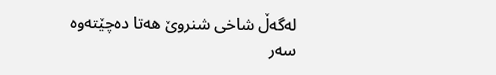لەگەڵ شاخی شنروێ هەتا دەچێتەوە سەر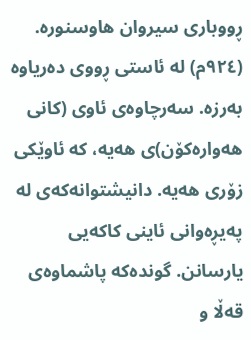ڕووبارى سیروان هاوسنورە. (٩٢٤م) لە ئاستی ڕووی دەریاوە بەرزە. سەرچاوەی ئاوی (کانی هەوارەکۆن)ی هەیە، کە ئاوێکی زۆری هەیە. دانیشتوانەکەی له پەیڕەوانى ئاینى کاکەیی یارسانن. گوندەکە پاشماوەی قەڵا و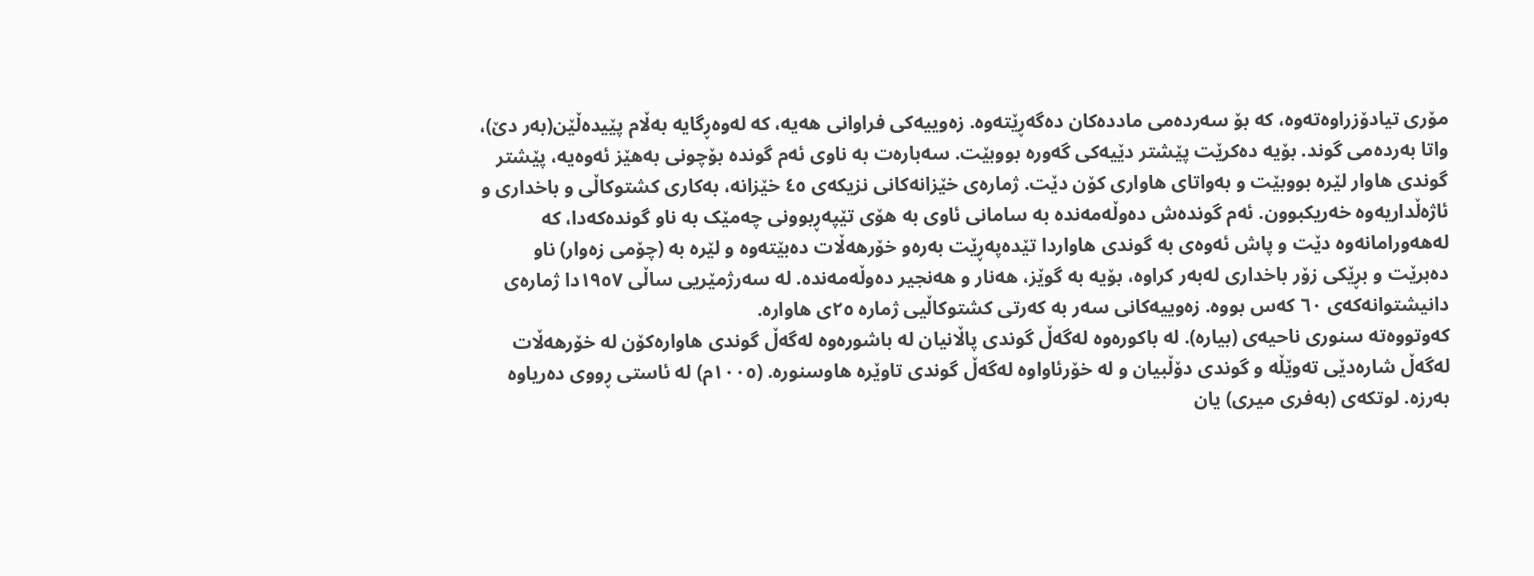مۆری تیادۆزراوەتەوە، کە بۆ سەردەمى ماددەکان دەگەڕێتەوه. زەوییەکى فراوانی هەیە، کە لەوەڕگایە بەڵام پێیدەڵێن(بەر دێ)، واتا بەردەمى گوند. بۆیە دەکرێت پێشتر دێیەکى گەورە بووبێت. سەبارەت بە ناوى ئەم گوندە بۆچونی بەهێز ئەوەیە، پێشتر گوندى هاوار لێرە بووبێت و بەواتای هاوارى کۆن دێت. ژمارەى خێزانەکانى نزیکەى ٤٥ خێزانە، بەکارى کشتوکاڵى و باخداری و ئاژەڵداریەوە خەریکبوون. ئەم گوندەش دەوڵەمەندە بە سامانى ئاوى بە هۆی تێپەڕبوونى چەمێک بە ناو گوندەکەدا، کە لەهەورامانەوە دێت و پاش ئەوەى بە گوندی هاواردا تێدەپەڕێت بەرەو خۆرهەڵات دەبێتەوە و لێرە بە (چۆمى زەوار) ناو دەبرێت و بڕێکى زۆر باخدارى لەبەر کراوه، بۆیە بە گوێز، هەنار و هەنجیر دەوڵەمەندە. لە سەرژمێریی ساڵی ١٩٥٧دا ژمارەی دانیشتوانەکەی ٦٠ کەس بووە. زەوییەکانی سەر بە کەرتی کشتوکاڵیی ژمارە ٢٥ی هاوارە.
کەوتووەتە سنوری ناحیەی (بیارە). لە باکورەوە لەگەڵ گوندی پاڵانیان لە باشورەوە لەگەڵ گوندی هاوارەکۆن لە خۆرهەڵات لەگەڵ شارەدێی تەوێڵە و گوندی دۆڵبیان و لە خۆرئاواوە لەگەڵ گوندی تاوێرە هاوسنورە. (١٠٠٥م) لە ئاستی ڕووی دەریاوە بەرزە. لوتکەی (بەفری میری) یان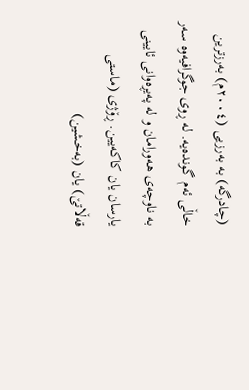(چادرگە) بە بەرزیی (٢٠٠٤م) بەرزترین خاڵی ئەم گوندەیە. لە ڕوی جوگرافیەوە سەر بە ناوچەی هەورامان و لە پەیڕەوانی ئایینی یارسان یان کاکەیین. ڕۆژی (ماستی قەڵاتێ) یان (بەخشین)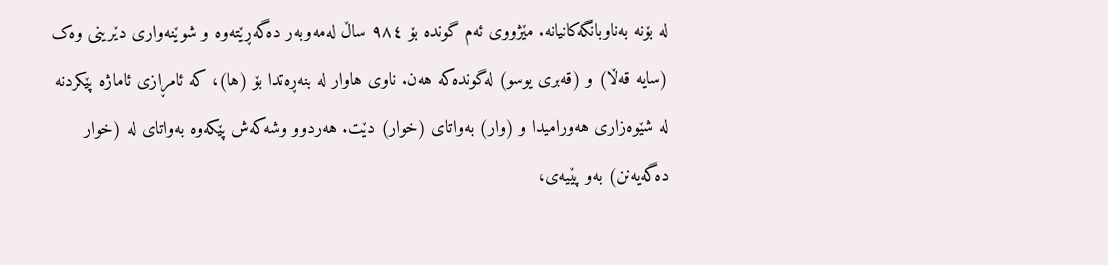لە بۆنە بەناوبانگەکانیانە. مێژووی ئەم گوندە بۆ ٩٨٤ ساڵ لەمەوبەر دەگەڕێتەوە و شوێنەواری دێرینی وەک (سایە قەڵا) و (قەبری یوسو) لەگوندەکە هەن. ناوی هاوار لە بنەڕەتدا بۆ (ها)، کە ئامڕازی ئاماژە پێکردنە لە شێوەزاری هەورامیدا و (وار) بەواتای (خوار) دێت. هەردوو وشەکەش پێکەوە بەواتای لە (خوار دەگەیەنن) بەو پێیەی،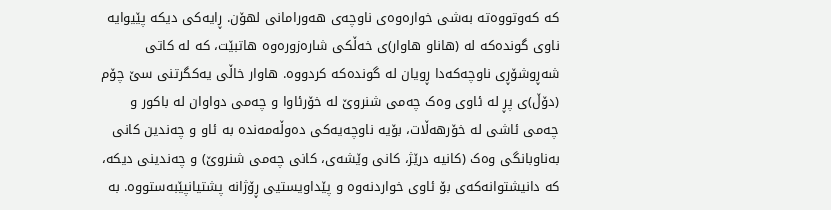کە کەوتووەتە بەشی خوارەوەی ناوچەی هەورامانی لهۆن. ڕایەکی دیکە پێیوایە ناوی گوندەکە لە (هاناو هاوار)ی خەڵکی شارەزورەوە هاتبێت، کە لە کاتی شەڕوشۆڕی ناوچەکەدا ڕویان لە گوندەکە کردووە. هاوار خاڵی یەکگرتنی سێ چۆم (دۆڵ)ی پڕ لە ئاوی وەک چەمی شنروێ لە خۆرئاوا و چەمی دواوان لە باکور و چەمی ئاشی لە خۆرهەڵات، بۆیە ناوچەیەکی دەوڵەمەندە بە ئاو و چەندین کانی بەناوبانگی وەک (کانیە درێژ، کانی وێشەی، کانی چەمی شنروێ) و چەندینی دیکە، کە دانیشتوانەکەی بۆ ئاوی خواردنەوە و پێداویستیی ڕۆژانە پشتیانپێبەستووە. بە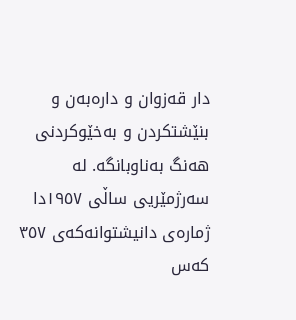دار قەزوان و دارەبەن و بنێشتکردن و بەخێوکردنی هەنگ بەناوبانگە. لە سەرژمێریی ساڵی ١٩٥٧دا ژمارەی دانیشتوانەکەی ٣٥٧ کەس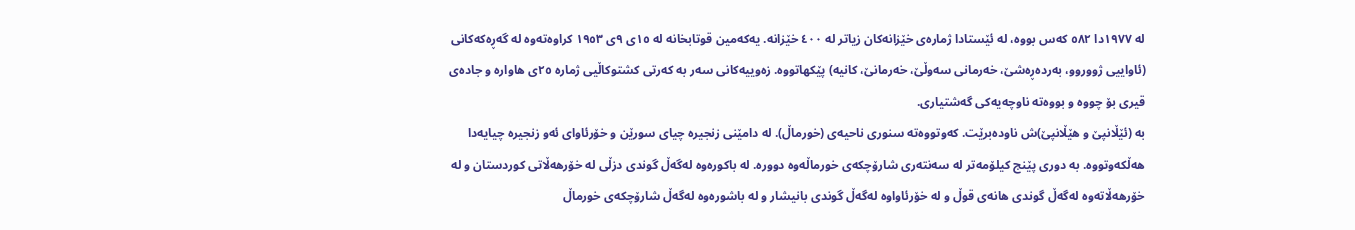لە ١٩٧٧دا ٥٨٢ کەس بووە، لە ئێستادا ژمارەی خێزانەکان زیاتر لە ٤٠٠ خێزانە. یەکەمین قوتابخانە لە ١٥ی ٩ی ١٩٥٣ کراوەتەوە لە گەڕەکەکانی (ئاواییی ژووروو، بەردەڕەشێ، خەرمانی سەوڵێ، خەرمانێ، کانیە) پێکهاتووە. زەوییەکانی سەر بە کەرتی کشتوکاڵیی ژمارە ٢٥ی هاوارە و جادەی قیری بۆ چووە و بووەتە ناوچەیەکی گەشتیاری.
بە (ئێڵانپێ و هێڵانپێ)ش ناودەبرێت. کەوتووەتە سنوری ناحیەی (خورماڵ). له دامێنى زنجيرە چياى سورێن و خۆرئاواى ئەو زنجيرە چيايەدا هەڵکەوتووه. بە دورى پێنج کیلۆمەتر لە سەنتەرى شارۆچکەى خورماڵەوە دووره. لە باکورەوە لەگەڵ گوندی دزڵی لە خۆرهەڵاتی کوردستان و لە خۆرهەڵاتەوە لەگەڵ گوندی هانەی قوڵ و لە خۆرئاواوە لەگەڵ گوندی بانیشار و لە باشورەوە لەگەڵ شارۆچکەی خورماڵ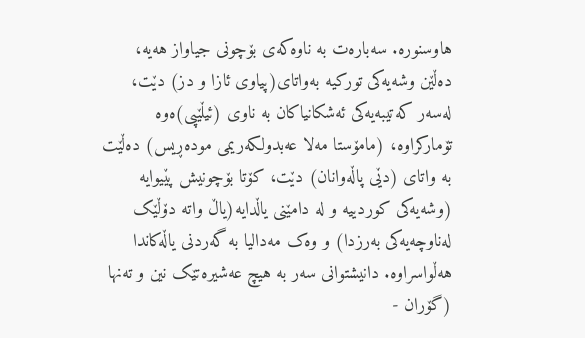هاوسنورە. سەبارەت بە ناوەکەی بۆچونی جیاواز هەیە، دەڵێن وشەیەکی تورکیە بەواتای(پیاوی ئازا و دز) دێت، لەسەر کەتیبەیەکی ئەشکانیاکان بە ناوی (ئیڵێپی)ەوە تۆمارکراوە، (مامۆستا مەلا عەبدولکەریمی مودەڕیس) دەڵێت بە واتاى (دێی پاڵەوانان) دێت، کۆتا بۆچونيش پێیوایە (وشەیەکی کوردییە و لە دامێنی یاڵدایە(ياڵ واتە دۆڵێک لەناوچەيەکى بەرزدا) و وەک مەدالیا بە گەردنی یاڵەکاندا هەڵواسراوە. دانيشتوانى سەر بە هیچ عەشیرەتێک نین و تەنها (گۆران -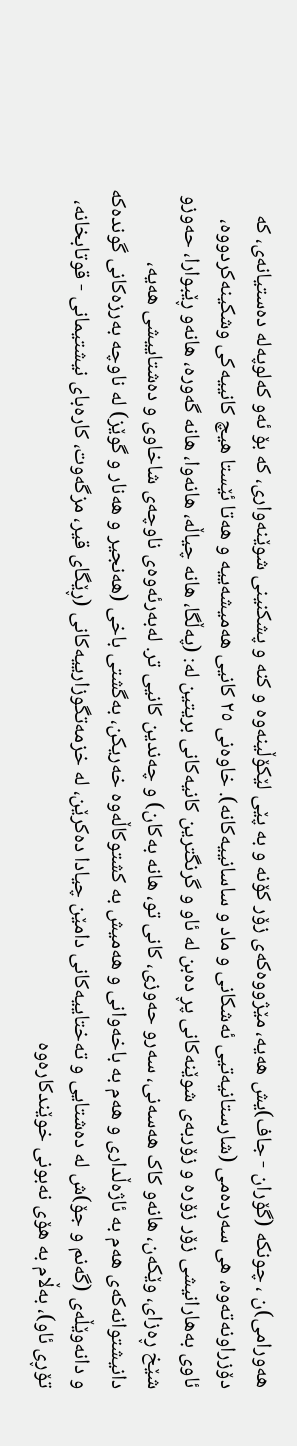هەورامى)ن ، چونکە (گۆران - جاف)يش هەيە، مێژووەکەی زۆر کۆنە و بە پێی لێکۆڵینەوە و کنە و پشکنینی شوێنەواری، کە بۆ ئەو کەلوپەلە دەستیانەی، کە دۆزراونەتەوە، هی سەردەمی (شارستانیەتیی ئەشکانی و ماد و ساسانییەکانە). خاوەنی ٢٥ کانیی هەمیشەییە و هەتا ئێستا هیچ کانییەکی وشکینەکردووە، ئاوی بەهارانیشی زۆر زۆرە و زۆربەی شوێنەکانی پڕ دەبن لە ئاو و گرنگترین کانیەکانی بریتین لە: (پەڵگا، هانە چیاڵە، هانەوا، هانە گەورە، هانەو ڕێبوارا، حەوزو شێخ ڕەزای، وێکەن، هانەو کاک هەسەنی، سەرو حەوزی، کانی تو، هانە بەکان) و چەندین کانیی تر. لەبەرئەوەى ناوچەى شاخاوى و دەشتاييشى هەيە، دانيشتوانەکەى هەم بە ئاژەڵداری و هەم بە باخەوانی و هەمیش بە کشتوکاڵەوە خەريکن، بەگشتى باخى (هەنجير و هەنار و گوێز) لە ناوچە بەرزەکانى گوندەکە و دانەوێڵەى (گەنم و جۆ)ش لە دەشتايى و تەختاييەکانى دامێن چيادا دەکرێن، لە خزمەتگوزارییەکانی (ڕێگاى قیر، مزگەوت، کارەبای نیشتیمانی - قوتابخانە، تۆڕى ئاو)، بەڵام بە هۆى نەبونی خوێندکارەوە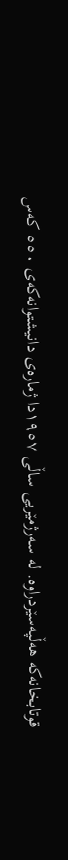قوتابخانەکە هەڵپەسێردراوە. لە سەرژمێریی ساڵی ١٩٥٧دا ژمارەی دانیشتوانەکەی ٥٥٠ کەس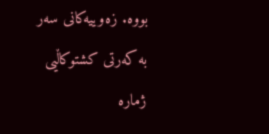بووە. زەوییەکانی سەر بە کەرتی کشتوکاڵیی ژمارە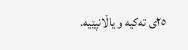٢٥ی تەکیە و یاڵانپێیە.